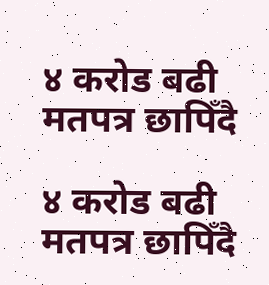४ करोड बढी मतपत्र छापिँदै

४ करोड बढी मतपत्र छापिँदै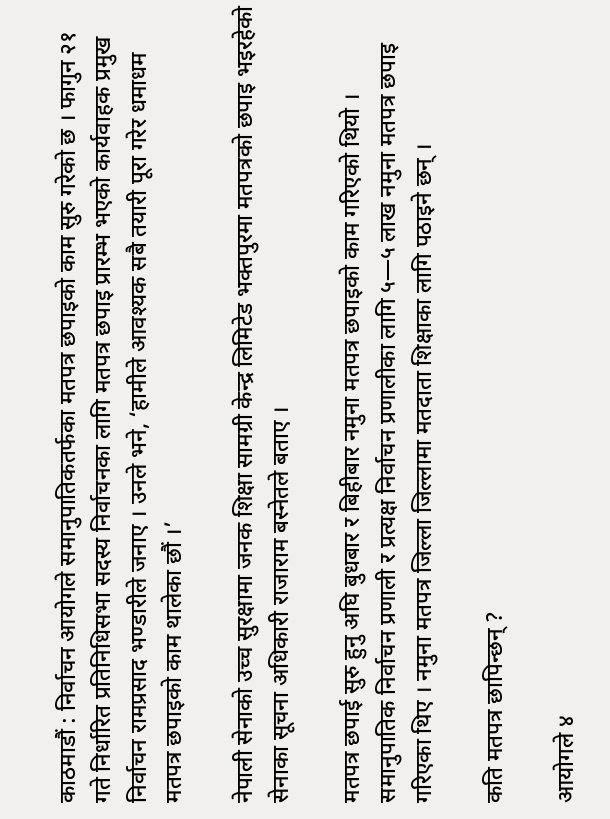काठमाडौं : निर्वाचन आयोगले समानुपातिकतर्फका मतपत्र छपाइको काम सुरु गरेको छ । फागुन २१ गते निर्धारित प्रतिनिधिसभा सदस्य निर्वाचनका लागि मतपत्र छपाइ प्रारम्भ भएको कार्यवाहक प्रमुख निर्वाचन रामप्रसाद भण्डारीले जनाए । उनले भने, ‘हामीले आवश्यक सबै तयारी पूरा गरेर धमाधम मतपत्र छपाइको काम थालेका छौं ।’

नेपाली सेनाको उच्च सुरक्षामा जनक शिक्षा सामग्री केन्द्र लिमिटेड भक्तपुरमा मतपत्रको छपाइ भइरहेको सेनाका सूचना अधिकारी राजाराम बस्नेतले बताए ।

मतपत्र छपाई सुरु हुनु अघि बुधबार र बिहीबार नमुना मतपत्र छपाइको काम गरिएको थियो । समानुपातिक निर्वाचन प्रणाली र प्रत्यक्ष निर्वाचन प्रणालीका लागि ५—५ लाख नमुना मतपत्र छपाइ गरिएका थिए । नमुना मतपत्र जिल्ला जिल्लामा मतदाता शिक्षाका लागि पठाइने छन् ।

कति मतपत्र छापिन्छन् ?

आयोगले ४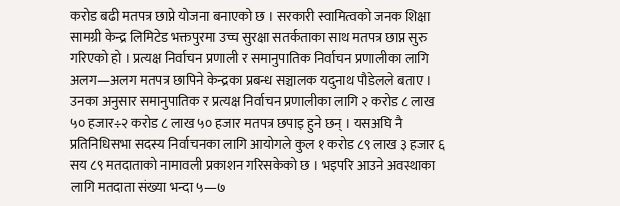करोड बढी मतपत्र छाप्ने योजना बनाएको छ । सरकारी स्वामित्वको जनक शिक्षा सामग्री केन्द्र लिमिटेड भक्तपुरमा उच्च सुरक्षा सतर्कताका साथ मतपत्र छाप्न सुरु गरिएको हो । प्रत्यक्ष निर्वाचन प्रणाली र समानुपातिक निर्वाचन प्रणालीका लागि अलग—अलग मतपत्र छापिने केन्द्रका प्रबन्ध सञ्चालक यदुनाथ पौडेलले बताए । उनका अनुसार समानुपातिक र प्रत्यक्ष निर्वाचन प्रणालीका लागि २ करोड ८ लाख ५० हजार÷२ करोड ८ लाख ५० हजार मतपत्र छपाइ हुने छन् । यसअघि नै प्रतिनिधिसभा सदस्य निर्वाचनका लागि आयोगले कुल १ करोड ८९ लाख ३ हजार ६ सय ८९ मतदाताको नामावली प्रकाशन गरिसकेको छ । भइपरि आउने अवस्थाका लागि मतदाता संख्या भन्दा ५—७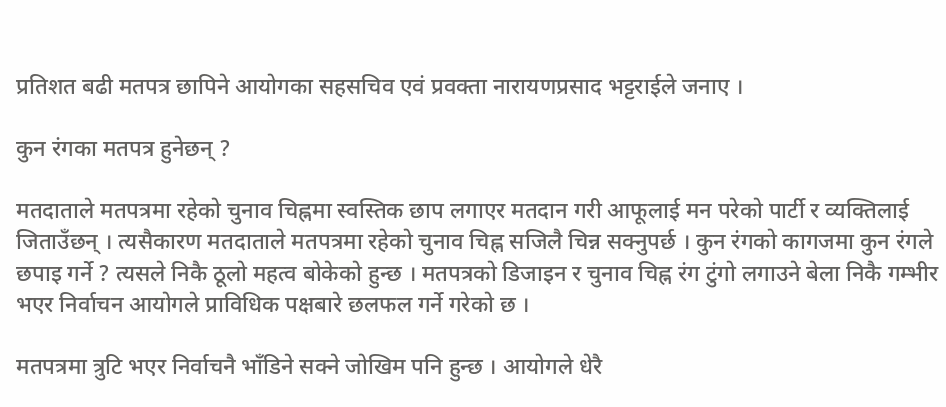प्रतिशत बढी मतपत्र छापिने आयोगका सहसचिव एवं प्रवक्ता नारायणप्रसाद भट्टराईले जनाए ।

कुन रंगका मतपत्र हुनेछन् ?

मतदाताले मतपत्रमा रहेको चुनाव चिह्नमा स्वस्तिक छाप लगाएर मतदान गरी आफूलाई मन परेको पार्टी र व्यक्तिलाई जिताउँछन् । त्यसैकारण मतदाताले मतपत्रमा रहेको चुनाव चिह्न सजिलै चिन्न सक्नुपर्छ । कुन रंगको कागजमा कुन रंगले छपाइ गर्ने ? त्यसले निकै ठूलो महत्व बोकेको हुन्छ । मतपत्रको डिजाइन र चुनाव चिह्न रंग टुंगो लगाउने बेला निकै गम्भीर भएर निर्वाचन आयोगले प्राविधिक पक्षबारे छलफल गर्ने गरेको छ ।

मतपत्रमा त्रुटि भएर निर्वाचनै भाँडिने सक्ने जोखिम पनि हुन्छ । आयोगले धेरै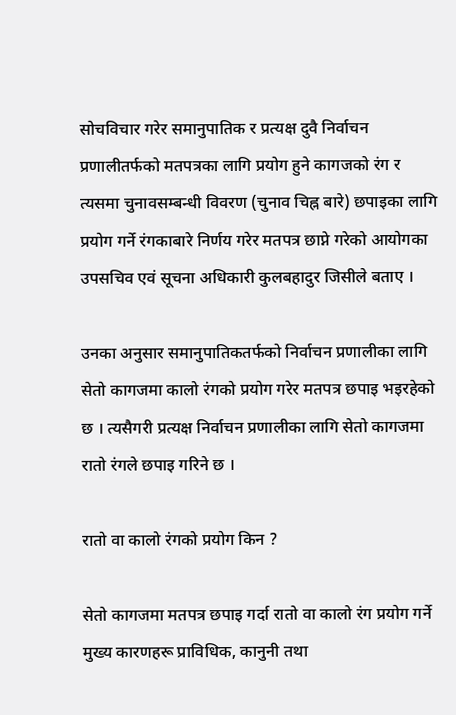सोचविचार गरेर समानुपातिक र प्रत्यक्ष दुवै निर्वाचन प्रणालीतर्फको मतपत्रका लागि प्रयोग हुने कागजको रंग र त्यसमा चुनावसम्बन्धी विवरण (चुनाव चिह्न बारे) छपाइका लागि प्रयोग गर्ने रंगकाबारे निर्णय गरेर मतपत्र छाप्ने गरेको आयोगका उपसचिव एवं सूचना अधिकारी कुलबहादुर जिसीले बताए ।

उनका अनुसार समानुपातिकतर्फको निर्वाचन प्रणालीका लागि सेतो कागजमा कालो रंगको प्रयोग गरेर मतपत्र छपाइ भइरहेको छ । त्यसैगरी प्रत्यक्ष निर्वाचन प्रणालीका लागि सेतो कागजमा रातो रंगले छपाइ गरिने छ ।

रातो वा कालो रंगको प्रयोग किन ?

सेतो कागजमा मतपत्र छपाइ गर्दा रातो वा कालो रंग प्रयोग गर्ने मुख्य कारणहरू प्राविधिक, कानुनी तथा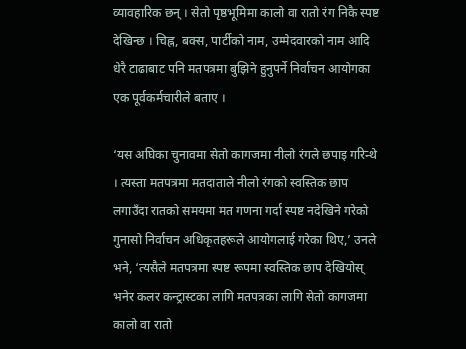व्यावहारिक छन् । सेतो पृष्ठभूमिमा कालो वा रातो रंग निकै स्पष्ट देखिन्छ । चिह्न, बक्स, पार्टीको नाम, उम्मेदवारको नाम आदि धेरै टाढाबाट पनि मतपत्रमा बुझिने हुनुपर्ने निर्वाचन आयोगका एक पूर्वकर्मचारीले बताए ।

‘यस अघिका चुनावमा सेतो कागजमा नीलो रंगले छपाइ गरिन्थे । त्यस्ता मतपत्रमा मतदाताले नीलो रंगको स्वस्तिक छाप लगाउँदा रातको समयमा मत गणना गर्दा स्पष्ट नदेखिने गरेको गुनासो निर्वाचन अधिकृतहरूले आयोगलाई गरेका थिए,’ उनले भने, ‘त्यसैले मतपत्रमा स्पष्ट रूपमा स्वस्तिक छाप देखियोस् भनेर कलर कन्ट्रास्टका लागि मतपत्रका लागि सेतो कागजमा कालो वा रातो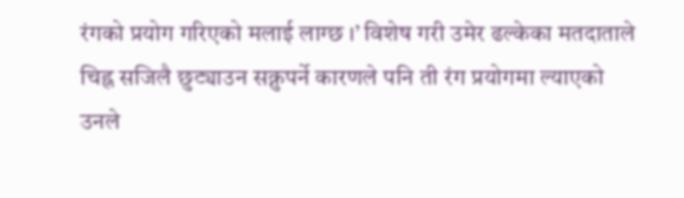रंगको प्रयोग गरिएको मलाई लाग्छ ।’ विशेष गरी उमेर ढल्केका मतदाताले चिह्न सजिलै छुट्याउन सक्नुपर्ने कारणले पनि ती रंग प्रयोगमा ल्याएको उनले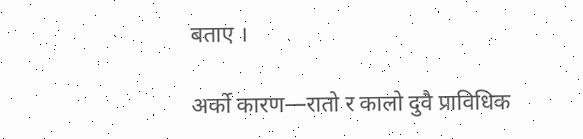बताए ।

अर्को कारण—रातो र कालो दुवै प्राविधिक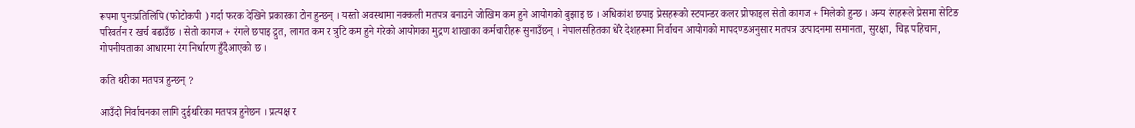रूपमा पुनःप्रतिलिपि (फोटोकपी ) गर्दा फरक देखिने प्रकारका टोन हुन्छन् । यस्तो अवस्थामा नक्कली मतपत्र बनाउने जोखिम कम हुने आयोगको बुझाइ छ । अधिकांश छपाइ प्रेसहरूको स्टयान्डर कलर प्रोफाइल सेतो कागज + मिलेको हुन्छ । अन्य रंगहरूले प्रेसमा सेटिङ परिवर्तन र खर्च बढाउँछ । सेतो कागज + रंगले छपाइ द्रुत, लागत कम र त्रुटि कम हुने गरेको आयोगका मुद्रण शाखाका कर्मचारीहरू सुनाउँछन् । नेपालसहितका धेरै देशहरूमा निर्वाचन आयोगको मापदण्डअनुसार मतपत्र उत्पादनमा समानता, सुरक्षा, चिह्न पहिचान, गोपनीयताका आधारमा रंग निर्धारण हुँदैआएको छ ।

कति थरीका मतपत्र हुन्छन् ?

आउँदो निर्वाचनका लागि दुईथरिका मतपत्र हुनेछन । प्रत्यक्ष र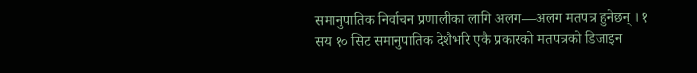समानुपातिक निर्वाचन प्रणालीका लागि अलग—अलग मतपत्र हुनेछन् । १ सय १० सिट समानुपातिक देशैभरि एकै प्रकारको मतपत्रको डिजाइन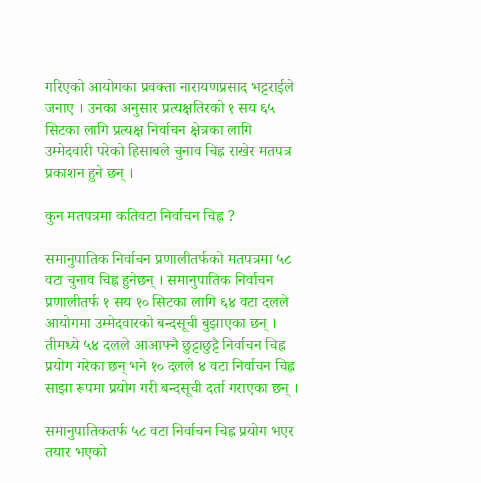गरिएको आयोगका प्रवक्ता नारायणप्रसाद भट्टराईले जनाए । उनका अनुसार प्रत्यक्षतिरको १ सय ६५ सिटका लागि प्रत्यक्ष निर्वाचन क्षेत्रका लागि उम्मेदवारी परेको हिसाबले चुनाव चिह्न राखेर मतपत्र प्रकाशन हुने छन् ।

कुन मतपत्रमा कतिवटा निर्वाचन चिह्न ?

समानुपातिक निर्वाचन प्रणालीतर्फको मतपत्रमा ५८ वटा चुनाव चिह्न हुनेछन् । समानुपातिक निर्वाचन प्रणालीतर्फ १ सय १० सिटका लागि ६४ वटा दलले आयोगमा उम्मेदवारको बन्दसूची बुझाएका छन् । तीमध्ये ५४ दलले आआफ्नै छुट्टाछुट्टै निर्वाचन चिह्न प्रयोग गरेका छन् भने १० दलले ४ वटा निर्वाचन चिह्न साझा रूपमा प्रयोग गरी बन्दसूची दर्ता गराएका छन् ।

समानुपातिकतर्फ ५८ वटा निर्वाचन चिह्न प्रयोग भएर तयार भएको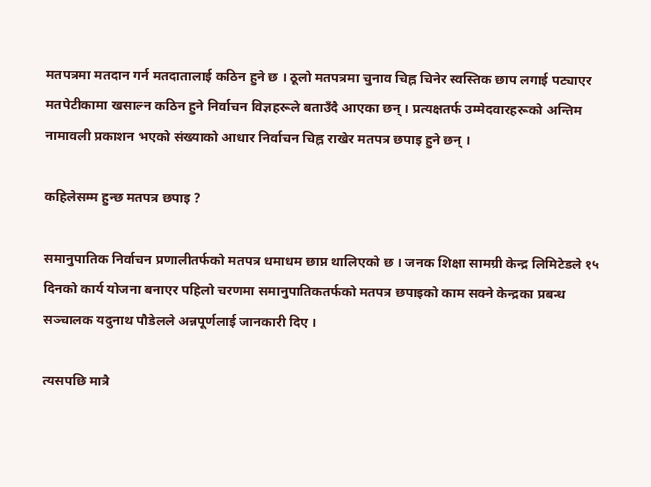मतपत्रमा मतदान गर्न मतदातालाई कठिन हुने छ । ठूलो मतपत्रमा चुनाव चिह्न चिनेर स्वस्तिक छाप लगाई पट्याएर मतपेटीकामा खसाल्न कठिन हुने निर्वाचन विज्ञहरूले बताउँदै आएका छन् । प्रत्यक्षतर्फ उम्मेदवारहरूको अन्तिम नामावली प्रकाशन भएको संख्याको आधार निर्वाचन चिह्न राखेर मतपत्र छपाइ हुने छन् ।

कहिलेसम्म हुन्छ मतपत्र छपाइ ?

समानुपातिक निर्वाचन प्रणालीतर्फको मतपत्र धमाधम छाप्न थालिएको छ । जनक शिक्षा सामग्री केन्द्र लिमिटेडले १५ दिनको कार्य योजना बनाएर पहिलो चरणमा समानुपातिकतर्फको मतपत्र छपाइको काम सक्ने केन्द्रका प्रबन्ध सञ्चालक यदुनाथ पौडेलले अन्नपूर्णलाई जानकारी दिए ।

त्यसपछि मात्रै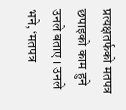प्रत्यक्षतर्फको मतपत्र छपाइको काम हुने उनले बताए । उनले भने, ‘मतपत्र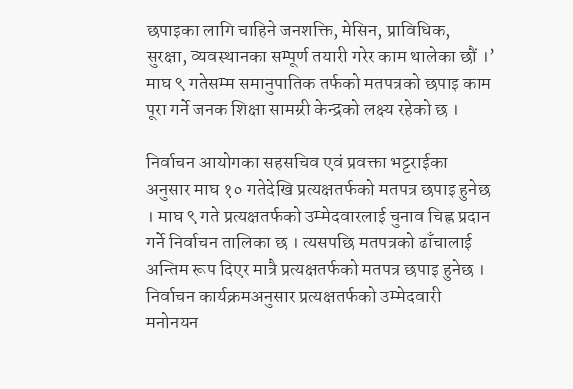छपाइका लागि चाहिने जनशक्ति, मेसिन, प्राविधिक, सुरक्षा, व्यवस्थानका सम्पूर्ण तयारी गरेर काम थालेका छौं ।’ माघ ९ गतेसम्म समानुपातिक तर्फको मतपत्रको छपाइ काम पूरा गर्ने जनक शिक्षा सामग्र्री केन्द्रको लक्ष्य रहेको छ ।

निर्वाचन आयोगका सहसचिव एवं प्रवक्ता भट्टराईका अनुसार माघ १० गतेदेखि प्रत्यक्षतर्फको मतपत्र छपाइ हुनेछ । माघ ९ गते प्रत्यक्षतर्फको उम्मेदवारलाई चुनाव चिह्न प्रदान गर्ने निर्वाचन तालिका छ । त्यसपछि मतपत्रको ढाँचालाई अन्तिम रूप दिएर मात्रै प्रत्यक्षतर्फको मतपत्र छपाइ हुनेछ । निर्वाचन कार्यक्रमअनुसार प्रत्यक्षतर्फको उम्मेदवारी मनोनयन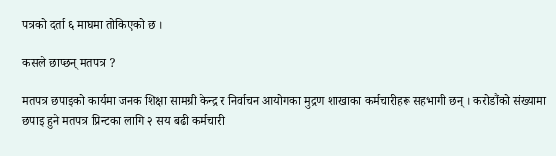पत्रको दर्ता ६ माघमा तोकिएको छ ।

कसले छाप्छन् मतपत्र ?

मतपत्र छपाइको कार्यमा जनक शिक्षा सामग्री केन्द्र र निर्वाचन आयोगका मुद्रण शाखाका कर्मचारीहरू सहभागी छन् । करोडौंको संख्यामा छपाइ हुने मतपत्र प्रिन्टका लागि २ सय बढी कर्मचारी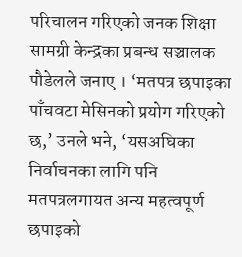परिचालन गरिएको जनक शिक्षा सामग्री केन्द्रका प्रबन्ध सञ्चालक पौडेलले जनाए । ‘मतपत्र छपाइका पाँचवटा मेसिनको प्रयोग गरिएको छ,’ उनले भने, ‘यसअघिका निर्वाचनका लागि पनि मतपत्रलगायत अन्य महत्वपूर्ण छपाइको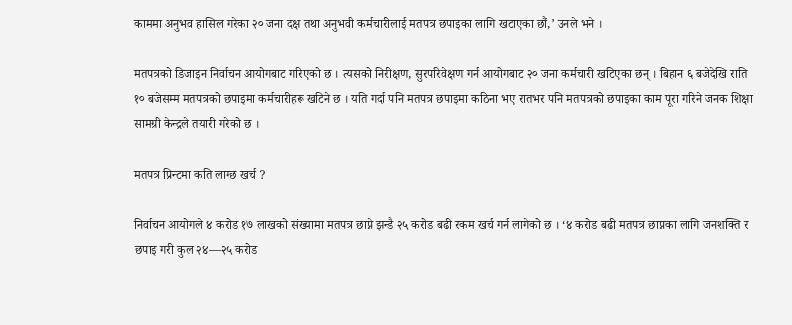काममा अनुभव हासिल गरेका २० जना दक्ष तथा अनुभवी कर्मचारीलाई मतपत्र छपाइका लागि खटाएका छौं,’ उनले भने ।

मतपत्रको डिजाइन निर्वाचन आयोगबाट गरिएको छ । त्यसको निरीक्षण, सुरपरिवेक्षण गर्न आयोगबाट २० जना कर्मचारी खटिएका छन् । बिहान ६ बजेदेखि राति १० बजेसम्म मतपत्रको छपाइमा कर्मचारीहरू खटिने छ । यति गर्दा पनि मतपत्र छपाइमा कठिना भए रातभर पनि मतपत्रको छपाइका काम पूरा गरिने जनक शिक्षा सामग्री केन्द्रले तयारी गरेको छ ।

मतपत्र प्रिन्टमा कति लाग्छ खर्च ?

निर्वाचन आयोगले ४ करोड १७ लाखको संख्यामा मतपत्र छाप्ने झन्डै २५ करोड बढी रकम खर्च गर्न लागेको छ । ‘४ करोड बढी मतपत्र छाप्नका लागि जनशक्ति र छपाइ गरी कुल २४—२५ करोड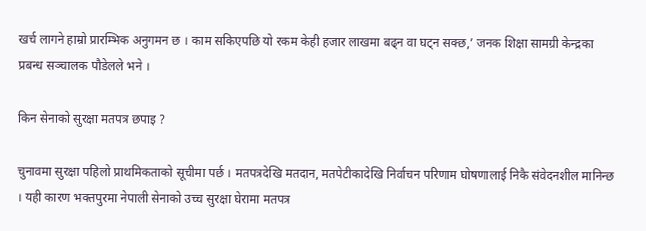खर्च लागने हाम्रो प्रारम्भिक अनुगमन छ । काम सकिएपछि यो रकम केही हजार लाखमा बढ्न वा घट्न सक्छ,’ जनक शिक्षा सामग्री केन्द्रका प्रबन्ध सञ्चालक पौडेलले भने ।

किन सेनाको सुरक्षा मतपत्र छपाइ ?

चुनावमा सुरक्षा पहिलो प्राथमिकताको सूचीमा पर्छ । मतपत्रदेखि मतदान, मतपेटीकादेखि निर्वाचन परिणाम घोषणालाई निकै संवेदनशील मानिन्छ । यही कारण भक्तपुरमा नेपाली सेनाको उच्च सुरक्षा घेरामा मतपत्र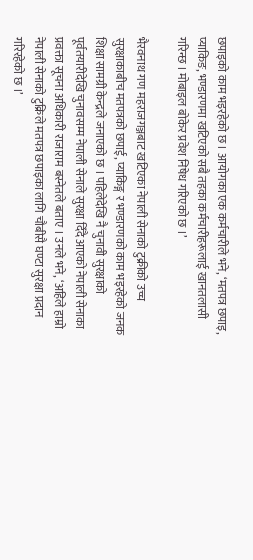छपाइको काम भइरहेको छ । आयोगका एक कर्मचारीले भने, ‘मतपत्र छपाइ, प्याकिङ, भण्डारणमा खटिएको सबै तहका कर्मचारीहरूलाई खानतलासी गरिन्छ । मोबाइल बोकेर प्रवेश निषेध गरिएको छ ।’

भैरवनाथ गण महराजगञ्जबाट खटिएका नेपाली सेनाको टुक्रीको उच्च सुरक्षाकाबीच मतपत्रको छपाई, प्याकिङ्ग र भण्डारणको काम भइरहेको जनक शिक्षा सामग्री केन्द्रले जनाएको छ । पहिलेदेखि नै चुनावी सुरक्षाको पूर्वतयारीदेखि चुनावसम्म नेपाली सेनाले सुरक्षा दिँदै आएको नेपाली सेनाका प्रवक्ता सूचना अधिकारी राजाराम बस्नेतले बताए । उनले भने, ‘अहिले हाम्रो नेपाली सेनाको टुक्रिले मतपत्र छपाइका लागि चौबीसै घण्टा सुरक्षा प्रदान गरिरहेको छ ।’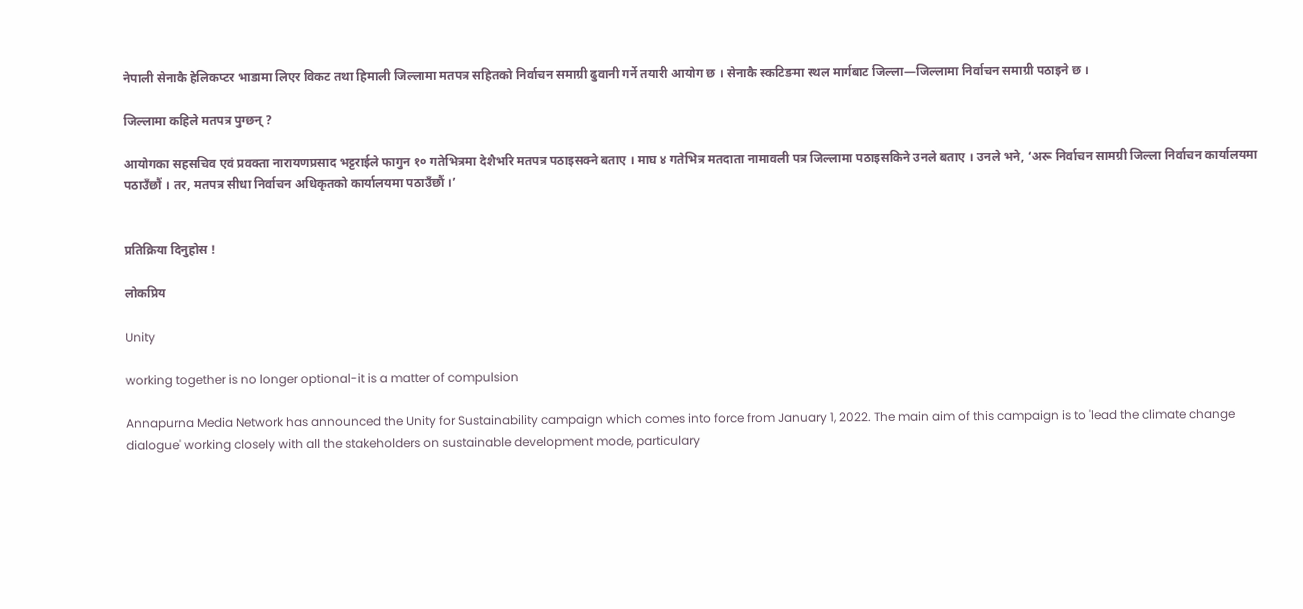नेपाली सेनाकै हेलिकप्टर भाडामा लिएर विकट तथा हिमाली जिल्लामा मतपत्र सहितको निर्वाचन समाग्री ढुवानी गर्ने तयारी आयोग छ । सेनाकै स्कटिङमा स्थल मार्गबाट जिल्ला—जिल्लामा निर्वाचन समाग्री पठाइने छ ।

जिल्लामा कहिले मतपत्र पुग्छन् ?

आयोगका सहसचिव एवं प्रवक्ता नारायणप्रसाद भट्टराईले फागुन १० गतेभित्रमा देशैभरि मतपत्र पठाइसक्ने बताए । माघ ४ गतेभित्र मतदाता नामावली पत्र जिल्लामा पठाइसकिने उनले बताए । उनले भने, ‘अरू निर्वाचन सामग्री जिल्ला निर्वाचन कार्यालयमा पठाउँछौं । तर, मतपत्र सीधा निर्वाचन अधिकृतको कार्यालयमा पठाउँछौं ।’


प्रतिक्रिया दिनुहोस !

लोकप्रिय

Unity

working together is no longer optional-it is a matter of compulsion

Annapurna Media Network has announced the Unity for Sustainability campaign which comes into force from January 1, 2022. The main aim of this campaign is to 'lead the climate change dialogue' working closely with all the stakeholders on sustainable development mode, particulary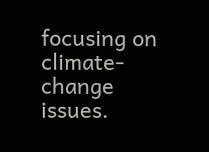focusing on climate-change issues.